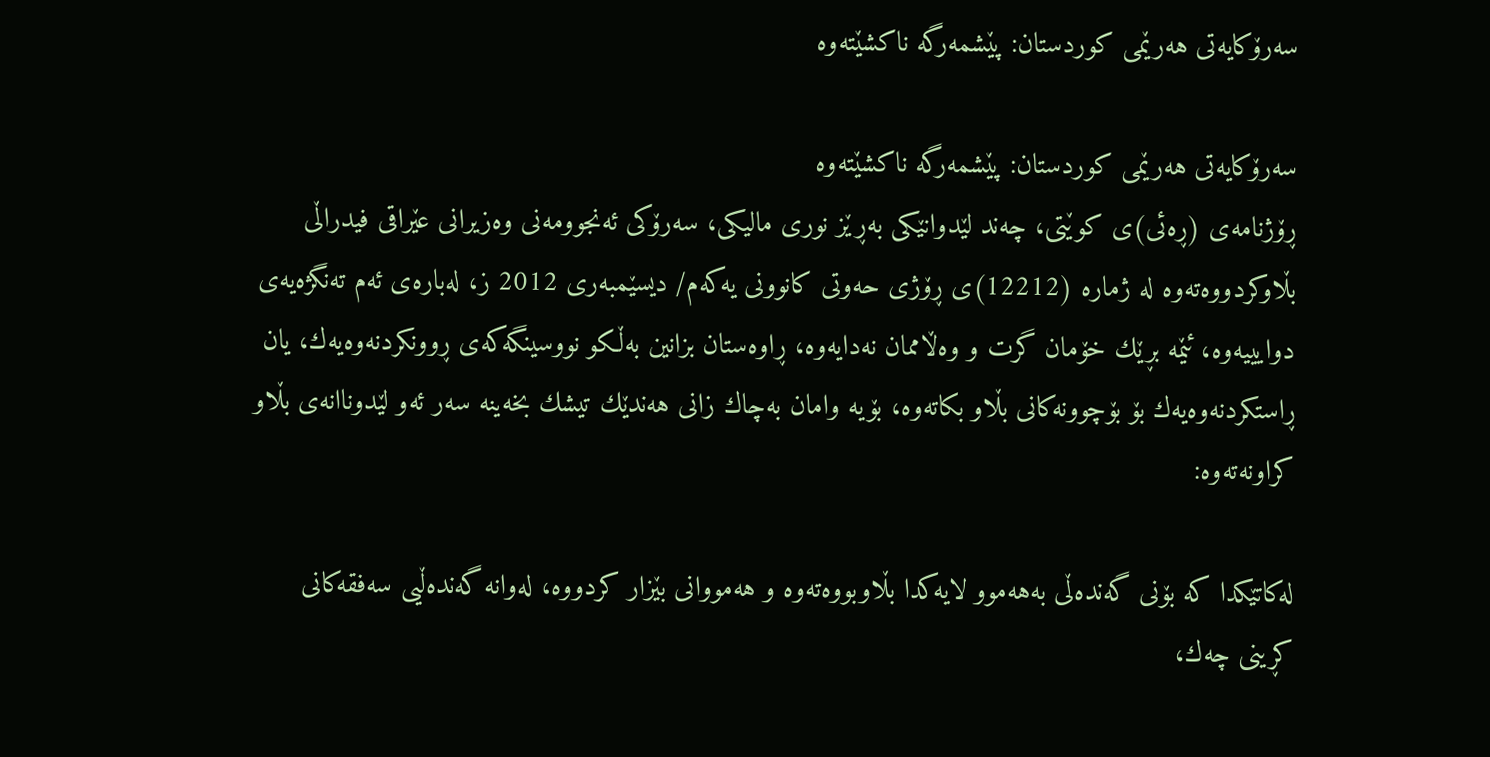سەرۆكایەتی هەرێمی كوردستان: پێشمەرگە ناكشێتەوە

سەرۆكایەتی هەرێمی كوردستان: پێشمەرگە ناكشێتەوە
ڕۆژنامه‌ی (ڕه‌ئی)ی كوێتی، چه‌ند لێدوانێكی به‌ڕێز نوری مالیكی، سه‌رۆكی ئه‌نجوومه‌نی وه‌زیرانی عێراقی فیدراڵی بڵاوكردووه‌ته‌وه‌ له‌ ژماره‌ (12212)ی ڕۆژی حه‌وتی كانوونی یه‌كه‌م/ دیسێمبه‌ری 2012 ز، له‌باره‌ی ئه‌م ته‌نگژه‌یه‌ی دوایییه‌وه‌، ئێمه‌ بڕێك خۆمان گرت و وه‌ڵاممان نه‌دایه‌وه‌، ڕاوه‌ستان بزانین به‌ڵكو نووسینگه‌كه‌ی ڕوونكردنه‌وه‌یه‌ك، یان ڕاستكردنه‌وه‌یه‌ك بۆ بۆچوونه‌كانی بڵاو بكاته‌وه‌، بۆیه‌ وامان به‌چاك زانی هه‌ندێك تیشك بخه‌ینه‌ سه‌ر ئه‌و لێدوناانه‌ی بڵاو كراونه‌ته‌وه‌:

له‌كاتێكدا كه‌ بۆنی گه‌نده‌ڵی به‌هه‌موو لایه‌كدا بڵاوبووه‌ته‌وه‌ و هه‌مووانی بێزار كردووه‌، له‌وانه‌ گه‌نده‌ڵیی سه‌فقه‌كانی كڕینی چه‌ك،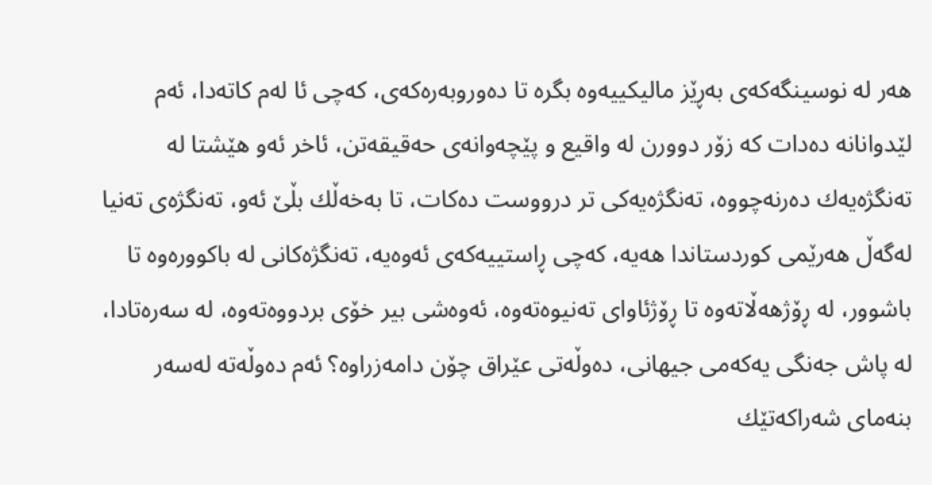هه‌ر له‌ نوسینگه‌كه‌ی به‌ڕێز مالیكییه‌وه‌ بگره‌ تا ده‌وروبه‌ره‌كه‌ی، كه‌چی ئا له‌م كاته‌دا، ئه‌م لێدوانانه‌ ده‌دات كه‌ زۆر دوورن له‌ واقیع و پێچه‌وانه‌ی حه‌قیقه‌تن، ئاخر ئه‌و هێشتا له‌ ته‌نگژه‌یه‌ك ده‌رنه‌چووه‌، ته‌نگژه‌یه‌كی تر درووست ده‌كات، تا به‌خه‌ڵك بڵێ ئه‌و، ته‌نگژه‌ی ته‌نیا له‌گه‌ڵ هه‌رێمی كوردستاندا هه‌یه‌، كه‌چی ڕاستییه‌كه‌ی ئه‌وه‌یه‌، ته‌نگژه‌كانی له‌ باكووره‌وه‌ تا باشوور، له‌ ڕۆژهه‌ڵاته‌وه‌ تا ڕۆژئاوای ته‌نیوه‌ته‌وه‌، ئه‌وه‌شی بیر خۆی بردووه‌ته‌وه‌، له‌ سه‌ره‌تادا، له‌ پاش جه‌نگی یه‌كه‌می جیهانی، ده‌وڵه‌تی عێراق چۆن دامه‌زراوه‌؟ ئه‌م ده‌وڵه‌ته‌ له‌سه‌ر بنه‌مای شه‌راكه‌تێك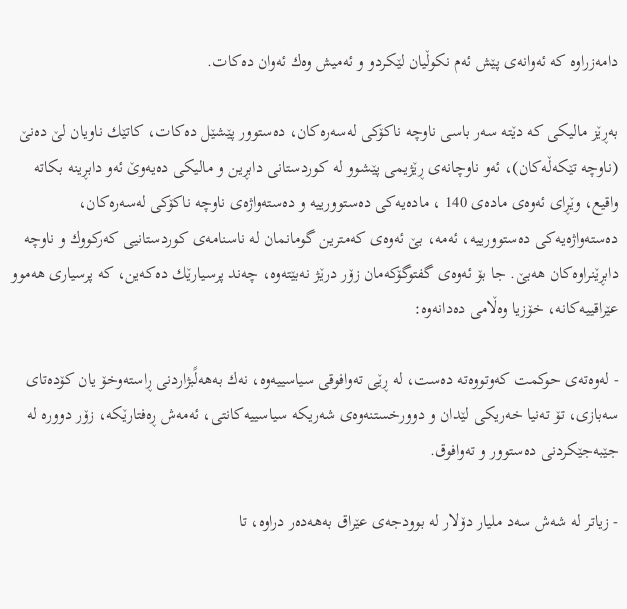دامه‌زراوه‌ كه‌ ئه‌وانه‌ی پێش ئه‌م نكوڵیان لێكردو و ئه‌میش وه‌ك ئه‌وان ده‌كات.

به‌ڕێز مالیكی كه‌ دێته‌ سه‌ر باسی ناوچه‌ ناكۆكی له‌سه‌ره‌كان، ده‌ستوور پێشێل ده‌كات، كاتێك ناویان لێ ده‌نێ (ناوچه‌ تێكه‌ڵه‌كان)، ئه‌و ناوچانه‌ی ڕێژیمی پێشوو له‌ كوردستانی دابڕین و مالیكی ده‌یه‌وێ ئه‌و دابڕینه‌ بكاته‌ واقیع، وێڕای ئه‌وه‌ی ماده‌ی 140 ، ماده‌یه‌كی ده‌ستوورییه‌ و ده‌سته‌واژه‌ی ناوچه‌ ناكۆكی له‌سه‌ره‌كان، ده‌سته‌واژه‌یه‌كی ده‌ستوورییه‌، ئه‌مه‌، بێ ئه‌وه‌ی كه‌مترین گومانمان له‌ ناسنامه‌ی كوردستانیی كه‌ركووك و ناوچه‌ دابڕێنراوه‌كان هه‌بێ. جا بۆ ئه‌وه‌ی گفتوگۆكه‌مان زۆر درێژ نه‌بێته‌وه‌، چه‌ند پرسیارێك ده‌كه‌ین، كه‌ پرسیاری هه‌موو عێراقییه‌كانه‌، خۆزیا وه‌ڵامی ده‌دانه‌وه‌:

- له‌وه‌ته‌ی حوكمت كه‌وتووه‌ته‌ ده‌ست، له‌ ڕێی ته‌وافوقی سیاسییه‌وه‌، نه‌ك به‌هه‌لًبژاردنی ڕاسته‌وخۆ یان كۆده‌تای سه‌بازی، تۆ ته‌نیا خه‌ریكی لێدان و دوورخستنه‌وه‌ی شه‌ریكه‌ سیاسییه‌كانتی، ئه‌مه‌ش ڕه‌فتارێكه‌، زۆر دووره‌ له‌ جێبه‌جێكردنی ده‌ستوور و ته‌وافوق.

- زیاتر له‌ شه‌ش سه‌د ملیار دۆلار له‌ بوودجه‌ی عێراق به‌هه‌ده‌ر دراوه‌، تا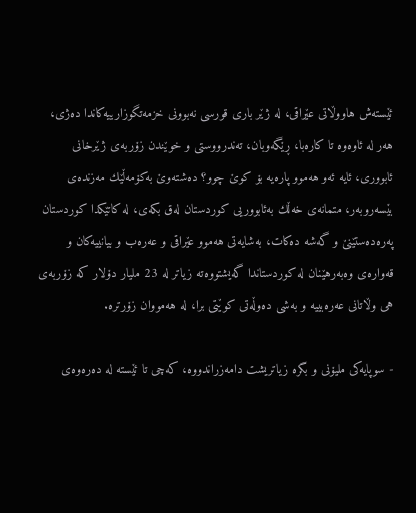ئێسته‌ش هاووڵاتی عێراقی، له‌ ژێر باری قورسی نه‌بوونی خزمه‌تگوزارییه‌كاندا ده‌ژی، هه‌ر له‌ ئاوه‌وه‌ تا كاره‌با، ڕێگه‌وبان، ته‌ندرووستی و خوێندن زۆربه‌ی ژێرخانی ئابووری، ئایه‌ ئه‌و هه‌موو پاره‌یه‌ بۆ كوێ چوو؟ ده‌شته‌وێ به‌كۆمه‌ڵێك مه‌زنده‌ی بێسه‌روبه‌ر، متمانه‌ی خه‌ڵك به‌ئابووریی كوردستان له‌ق بكه‌ی، له‌ كاتێكدا كوردستان په‌ره‌ده‌ستێنێ و گه‌شه‌ ده‌كات، به‌شایه‌تی هه‌موو عێراقی و عه‌ره‌ب و بیانییه‌كان و قه‌واره‌ی وه‌به‌رهێنان له‌ كوردستاندا گه‌یشتووه‌ته‌ زیاتر له‌ 23 ملیار دۆلار كه‌ زۆربه‌ی هی وڵاتانی عه‌ره‌بییه‌ و به‌شی ده‌وڵه‌تی كوێتی برا، له‌ هه‌مووان زۆرتره‌.

- سوپایه‌كی ملیۆنی و بگره‌ زیاتریشت دامه‌زراندووه‌، كه‌چی تا ئێسته‌ له‌ ده‌ره‌وه‌ی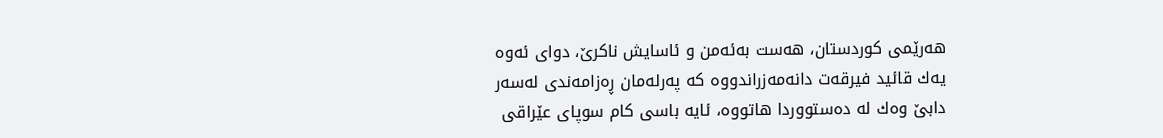هه‌رێمی كوردستان، هه‌ست به‌ئه‌من و ئاسایش ناكرێ، دوای ئه‌وه‌ یه‌ك قائید فیرقه‌ت دانه‌مه‌زراندووه‌ كه‌ په‌رله‌مان ڕه‌زامه‌ندی له‌سه‌ر دابێ وه‌ك له‌ ده‌ستووردا هاتووه‌، ئایه‌ باسی كام سوپای عێراقی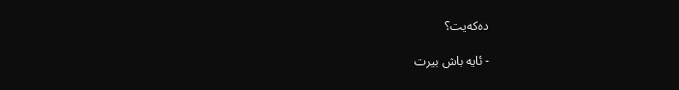ده‌كه‌یت؟

- ئایه‌ باش بیرت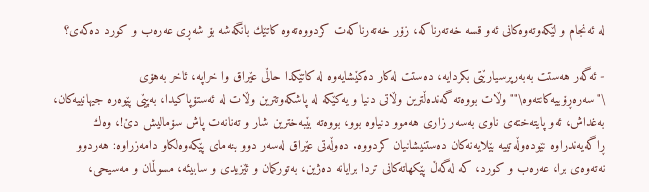له‌ ئه‌نجام و لێكه‌وته‌وه‌كانی ئه‌و قسه‌ خه‌ته‌رناكه‌، زۆر خه‌ته‌رناكه‌ت كردووه‌ته‌وه‌ كاتێك بانگه‌شه‌ بۆ شه‌ڕی عه‌ره‌ب و كورد ده‌كه‌ی؟

- ئه‌گه‌ر هه‌ستت به‌به‌رپرسیارێتی بكردایه‌، ده‌ستت له‌كار ده‌كێشایه‌وه‌ له‌ كاتێكدا حاڵی عێراق وا خراپه‌، ئاخر به‌هۆی \"سه‌ره‌ڕۆییه‌كانته‌وه‌\"" وڵات بووه‌ته‌ گه‌نده‌ڵترین وڵاتی دنیا و یه‌كێكه‌ له‌ پاشكه‌وتترین وڵات له‌ ئه‌ستۆپاكیدا، به‌پێی پێوه‌ره‌ جیهانییه‌كان، به‌غداش، ئه‌و پایته‌خته‌ی ناوی به‌سه‌ر زاری هه‌موو دنیاوه‌ بوو، بووه‌ته‌ بێبه‌خترین شار و ته‌نانه‌ت پاش سۆمالیش دێ!، وه‌ك ڕاگه‌یه‌ندراوه‌ نێوده‌وڵه‌تییه‌ بێلایه‌نه‌كان ده‌ستنیشانیان كردووه‌. ده‌وڵه‌تی عێراق له‌سه‌ر دوو بنه‌مای پێكه‌وه‌لكاو دامه‌زراوه‌: هه‌ردوو نه‌ته‌وه‌ی برا، عه‌ره‌ب و كورد، كه‌ له‌گه‌ڵ پێكهاته‌كانی تردا برایانه‌ ده‌ژین، به‌توركمان و ئێزیدی و سابیئه‌، مسوڵمان و مه‌سیحی،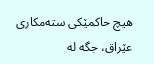هیچ حاكمێكی سته‌مكاری عێراق، جگه‌ له‌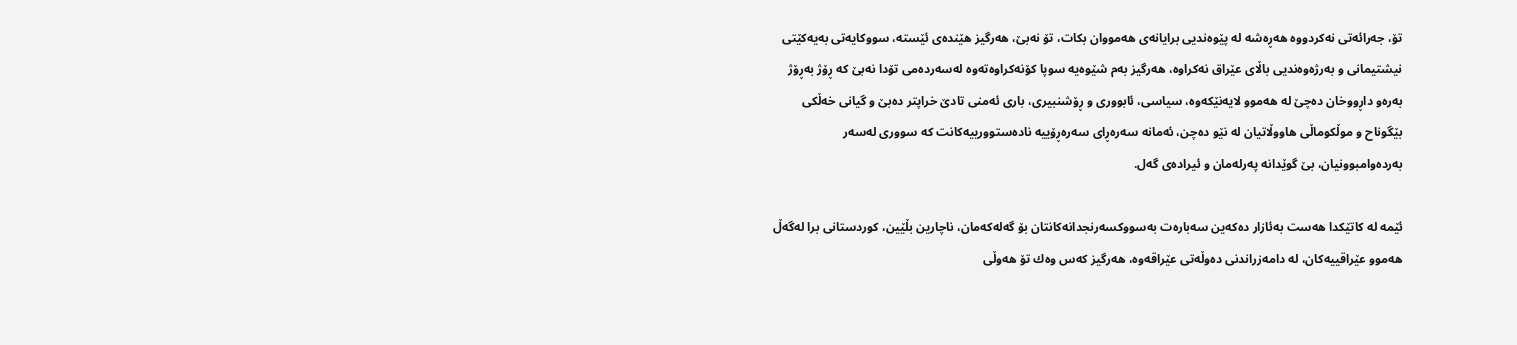تۆ، جه‌رائه‌تی نه‌كردووه‌ هه‌ڕه‌شه‌ له‌ پێوه‌ندیی برایانه‌ی هه‌مووان بكات، تۆ نه‌بێ، هه‌رگیز هێنده‌ی ئێسته‌، سووكایه‌تی به‌یه‌كێتی نیشتیمانی و به‌رژه‌وه‌ندیی باڵای عێراق نه‌كراوه‌، هه‌رگیز به‌م شێوه‌یه‌ سوپا كۆنه‌كراوه‌ته‌وه‌ له‌سه‌رده‌می تۆدا نه‌بێ كه‌ ڕۆژ به‌ڕۆژ به‌ره‌و داڕووخان ده‌چێ له‌ هه‌موو لایه‌نێكه‌وه‌، سیاسی، ئابووری و ڕۆشنبیری، باری ئه‌منی تادێ خراپتر ده‌بێ و گیانی خه‌ڵكی بێگوناح و موڵكوماڵی هاووڵاتیان له‌ نێو ده‌چن، ئه‌مانه‌ سه‌ره‌ڕای سه‌ره‌ڕۆییه‌ ناده‌ستوورییه‌كانت كه‌ سووری له‌سه‌ر به‌رده‌وامبوونیان، بێ گوێدانه‌ په‌رله‌مان و ئیراده‌ی گه‌ل.

ئێمه‌ له‌ كاتێكدا هه‌ست به‌ئازار ده‌كه‌ین سه‌باره‌ت به‌سووكسه‌رنجدانه‌كانتان بۆ گه‌له‌كه‌مان، ناچارین بڵێین، كوردستانی برا له‌گه‌ڵ هه‌موو عێراقییه‌كان، له‌ دامه‌زراندنی ده‌وڵه‌تی عێراقه‌وه‌، هه‌رگیز كه‌س وه‌ك تۆ هه‌وڵی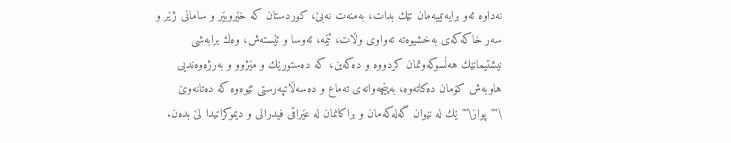نه‌داوه‌ ئه‌و برایه‌تییه‌مان تێك بدات، به‌منه‌ت نه‌بێ، كوردستان كه‌ خێروبێر و سامانی ژێر و سه‌ر خاكه‌كه‌ی به‌خشیوه‌ته‌ ته‌واوی وڵات، ئێمه‌، ئه‌وسا و ئێسته‌ش، وه‌ك برابه‌شی نیشتیمانێك هه‌ڵسوكه‌وتمان كردووه‌ و ده‌كه‌ین، كه‌ ده‌ستورێك و مێژوو و به‌رژه‌وه‌ندیی هاوبه‌ش كۆمان ده‌كاته‌وه‌، به‌پێچه‌وانه‌ی ته‌ماع و ده‌سه‌ڵاتپه‌رستی ئێوه‌وه‌ كه‌ ده‌تانه‌وێ \""پواز\""ێك له‌ نێوان گه‌له‌كه‌مان و براكانمان له‌ عێراقی فیدرالی و دیموكراتیدا لێ بده‌ن.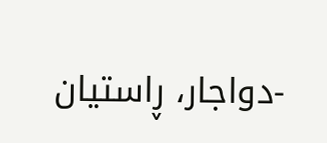-دواجار، ڕاستیان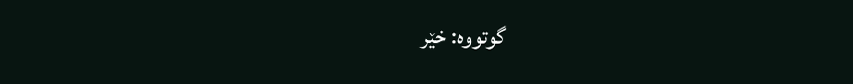گوتووه‌: خێر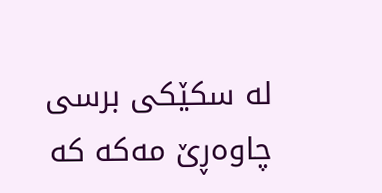له‌ سكێكی برسی چاوه‌ڕێ مه‌كه‌ كه‌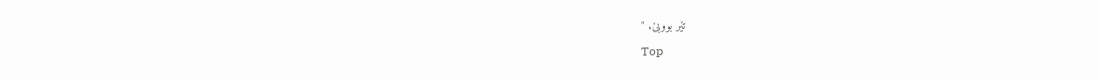تێر بووبێ. "
Top